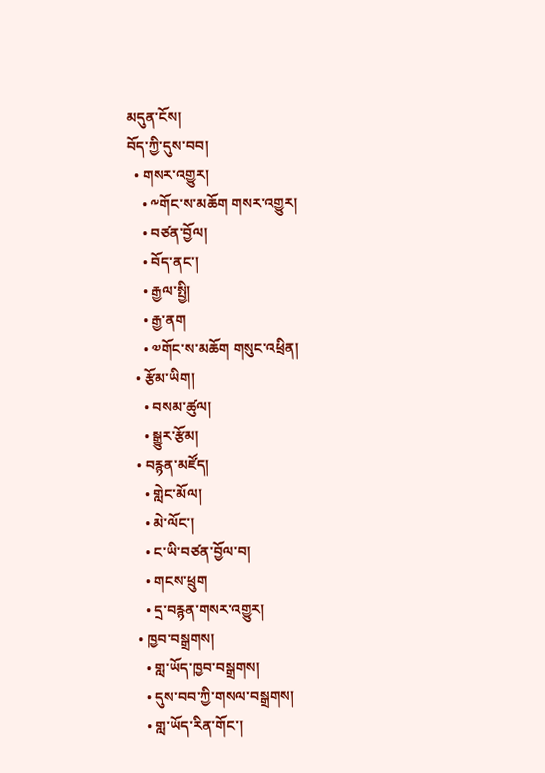མདུན་ངོས།
བོད་ཀྱི་དུས་བབ།
  • གསར་འགྱུར།
    • ༸གོང་ས་མཆོག གསར་འགྱུར།
    • བཙན་བྱོལ།
    • བོད་ནང་།
    • རྒྱལ་སྤྱི།
    • རྒྱ་ནག
    • ༧གོང་ས་མཆོག གསུང་འཕྲིན།
  • རྩོམ་ཡིག།
    • བསམ་ཚུལ།
    • སྒྱུར་རྩོམ།
  • བརྙན་མཛོད།
    • གླེང་མོལ།
    • མེ་ལོང་།
    • ང་ཡི་བཙན་བྱོལ་བ།
    • གངས་ཕྲུག
    • དྲ་བརྙན་གསར་འགྱུར།
  • ཁྱབ་བསྒྲགས།
    • གླ་ཡོད་ཁྱབ་བསྒྲགས།
    • དུས་བབ་ཀྱི་གསལ་བསྒྲགས།
    • གླ་ཡོད་རིན་གོང་།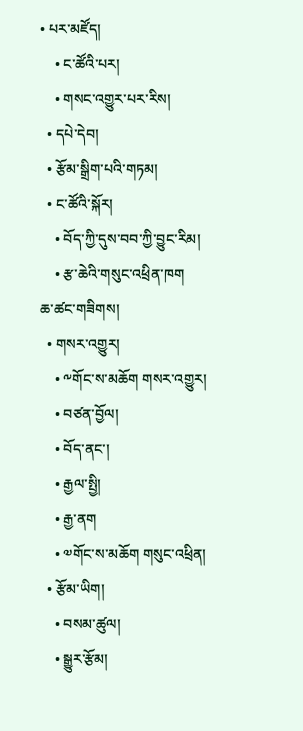• པར་མཛོད།
    • ང་ཚོའི་པར།
    • གསང་འགྱུར་པར་རིས།
  • དཔེ་དེབ།
  • རྩོམ་སྒྲིག་པའི་གཏམ།
  • ང་ཚོའི་སྐོར།
    • བོད་ཀྱི་དུས་བབ་ཀྱི་བྱུང་རིམ།
    • རྩ་ཆེའི་གསུང་འཕྲིན་ཁག
ཆ་ཚང་གཟིགས།
  • གསར་འགྱུར།
    • ༸གོང་ས་མཆོག གསར་འགྱུར།
    • བཙན་བྱོལ།
    • བོད་ནང་།
    • རྒྱལ་སྤྱི།
    • རྒྱ་ནག
    • ༧གོང་ས་མཆོག གསུང་འཕྲིན།
  • རྩོམ་ཡིག།
    • བསམ་ཚུལ།
    • སྒྱུར་རྩོམ།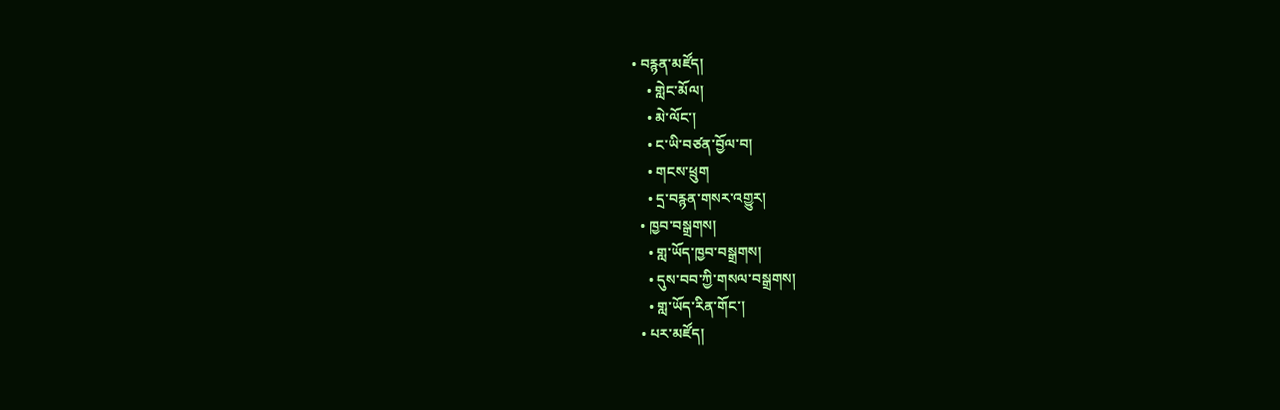• བརྙན་མཛོད།
    • གླེང་མོལ།
    • མེ་ལོང་།
    • ང་ཡི་བཙན་བྱོལ་བ།
    • གངས་ཕྲུག
    • དྲ་བརྙན་གསར་འགྱུར།
  • ཁྱབ་བསྒྲགས།
    • གླ་ཡོད་ཁྱབ་བསྒྲགས།
    • དུས་བབ་ཀྱི་གསལ་བསྒྲགས།
    • གླ་ཡོད་རིན་གོང་།
  • པར་མཛོད།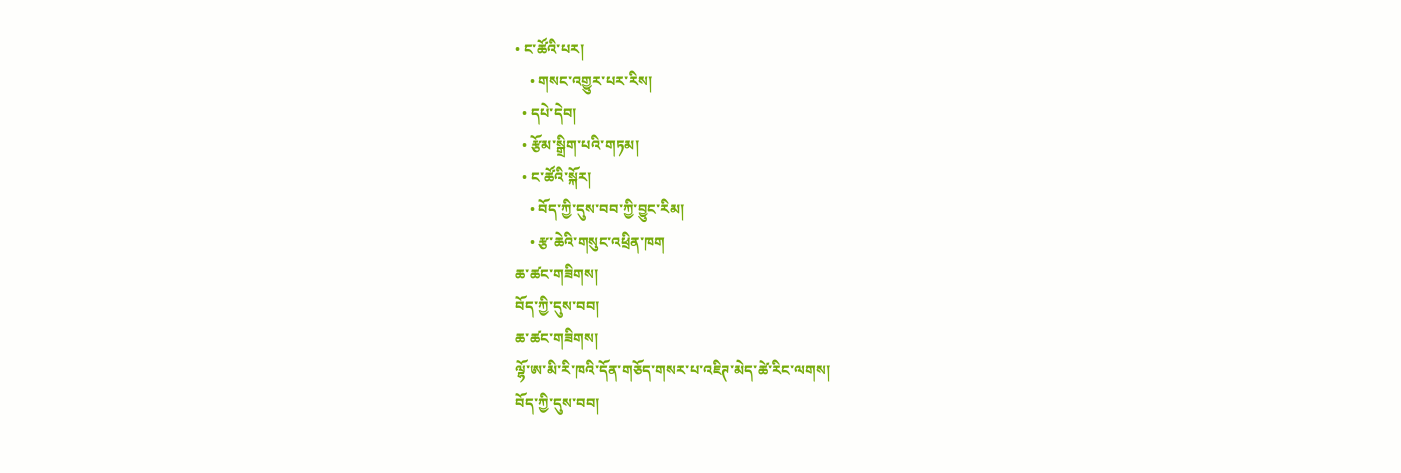• ང་ཚོའི་པར།
    • གསང་འགྱུར་པར་རིས།
  • དཔེ་དེབ།
  • རྩོམ་སྒྲིག་པའི་གཏམ།
  • ང་ཚོའི་སྐོར།
    • བོད་ཀྱི་དུས་བབ་ཀྱི་བྱུང་རིམ།
    • རྩ་ཆེའི་གསུང་འཕྲིན་ཁག
ཆ་ཚང་གཟིགས།
བོད་ཀྱི་དུས་བབ།
ཆ་ཚང་གཟིགས།
ལྷོ་ཨ་མི་རི་ཁའི་དོན་གཅོད་གསར་པ་འཇིཊ་མེད་ཚེ་རིང་ལགས།
བོད་ཀྱི་དུས་བབ།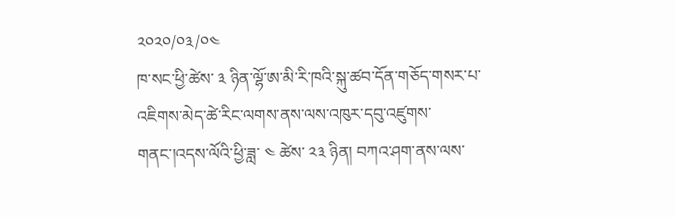༢༠༢༠/༠༣/༠༤
ཁ་སང་ཕྱི་ཚེས་ ༣ ཉིན་ལྷོ་ཨ་མི་རི་ཁའི་སྐུ་ཚབ་དོན་གཅོད་གསར་པ་འཇིགས་མེད་ཚེ་རིང་ལགས་ནས་ལས་འཁུར་དབུ་འཛུགས་གནང་།འདས་ལོའི་ཕྱི་ཟླ་ ༤ ཚེས་ ༢༣ ཉིན། བཀའ་ཤག་ནས་ལས་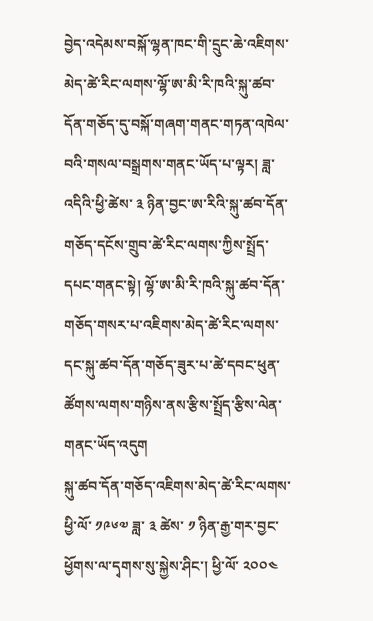བྱེད་འདེམས་བསྐོ་ལྷན་ཁང་གི་དྲུང་ཆེ་འཇིགས་མེད་ཚེ་རིང་ལགས་ལྷོ་ཨ་མི་རི་ཁའི་སྐུ་ཚབ་དོན་གཅོད་དུ་བསྐོ་གཞག་གནང་གཏན་འཁེལ་བའི་གསལ་བསྒྲགས་གནང་ཡོད་པ་ལྟར། ཟླ་འདིའི་ཕྱི་ཚེས་ ༣ ཉིན་བྱང་ཨ་རིའི་སྐུ་ཚབ་དོན་གཅོད་དངོས་གྲུབ་ཚེ་རིང་ལགས་ཀྱིས་སྤྲོད་དཔང་གནང་སྟེ། ལྷོ་ཨ་མི་རི་ཁའི་སྐུ་ཚབ་དོན་གཅོད་གསར་པ་འཇིགས་མེད་ཚེ་རིང་ལགས་དང་སྐུ་ཚབ་དོན་གཅོད་ཟུར་པ་ཚེ་དབང་ཕུན་ཚོགས་ལགས་གཉིས་ནས་རྩིས་སྤྲོད་རྩིས་ལེན་གནང་ཡོད་འདུག
སྐུ་ཚབ་དོན་གཅོད་འཇིགས་མེད་ཚེ་རིང་ལགས་ཕྱི་ལོ་ ༡༩༦༧ ཟླ་ ༣ ཚེས་ ༡ ཉིན་རྒྱ་གར་བྱང་ཕྱོགས་ལ་དྭགས་སུ་སྐྱེས་ཤིང་། ཕྱི་ལོ་ ༢༠༠༤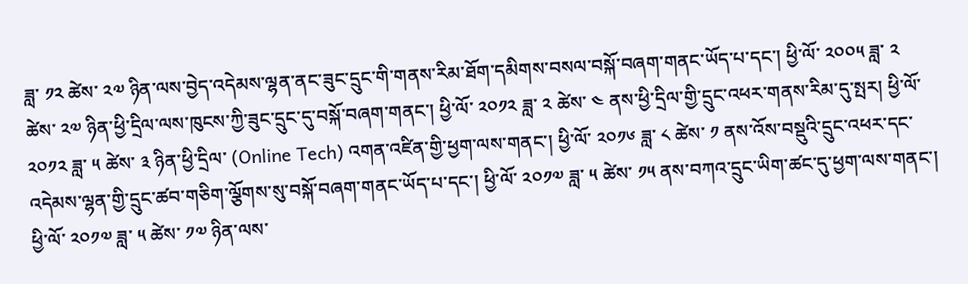ཟླ་ ༡༢ ཚེས་ ༢༧ ཉིན་ལས་བྱེད་འདེམས་ལྷན་ནང་ཟུང་དྲུང་གི་གནས་རིམ་ཐོག་དམིགས་བསལ་བསྐོ་བཞག་གནང་ཡོད་པ་དང་། ཕྱི་ལོ་ ༢༠༠༥ ཟླ་ ༢ ཚེས་ ༢༧ ཉིན་ཕྱི་དྲིལ་ལས་ཁུངས་ཀྱི་ཟུང་དྲུང་དུ་བསྐོ་བཞག་གནང་། ཕྱི་ལོ་ ༢༠༡༢ ཟླ་ ༢ ཚེས་ ༤ ནས་ཕྱི་དྲིལ་གྱི་དྲུང་འཕར་གནས་རིམ་དུ་སྤར། ཕྱི་ལོ་ ༢༠༡༢ ཟླ་ ༥ ཚེས་ ༣ ཉིན་ཕྱི་དྲིལ་ (Online Tech) འགན་འཛིན་གྱི་ཕྱག་ལས་གནང་། ཕྱི་ལོ་ ༢༠༡༦ ཟླ་ ༨ ཚེས་ ༡ ནས་འོས་བསྡུའི་དྲུང་འཕར་དང་འདེམས་ལྷན་གྱི་དྲུང་ཚབ་གཅིག་ལྕོགས་སུ་བསྐོ་བཞག་གནང་ཡོད་པ་དང་། ཕྱི་ལོ་ ༢༠༡༧ ཟླ་ ༥ ཚེས་ ༡༥ ནས་བཀའ་དྲུང་ཡིག་ཚང་དུ་ཕྱག་ལས་གནང་།  ཕྱི་ལོ་ ༢༠༡༧ ཟླ་ ༥ ཚེས་ ༡༧ ཉིན་ལས་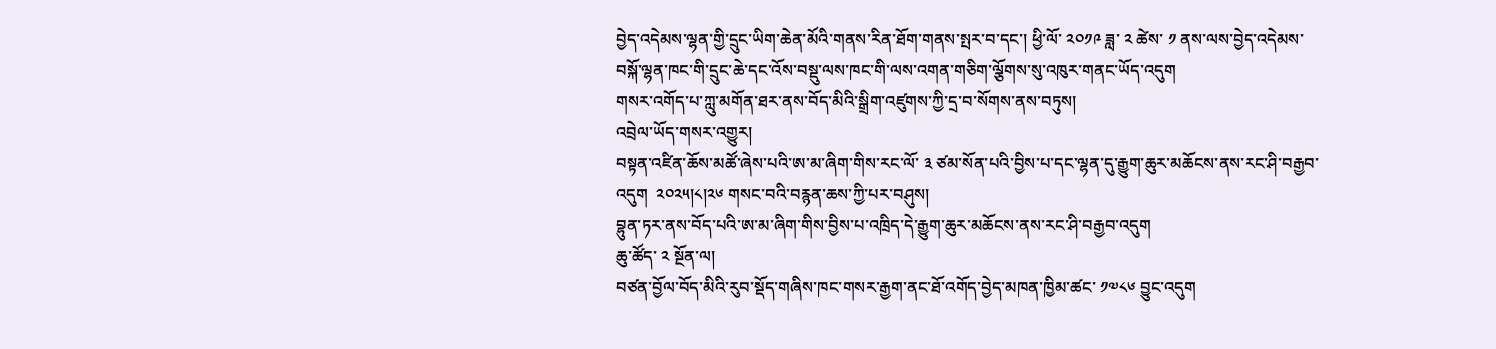བྱེད་འདེམས་ལྷན་གྱི་དྲུང་ཡིག་ཆེན་མོའི་གནས་རིན་ཐོག་གནས་སྤར་བ་དང་། ཕྱི་ལོ་ ༢༠༡༩ ཟླ་ ༢ ཚེས་ ༡ ནས་ལས་བྱེད་འདེམས་བསྐོ་ལྷན་ཁང་གི་དྲུང་ཆེ་དང་འོས་བསྡུ་ལས་ཁང་གི་ལས་འགན་གཅིག་ལྕོགས་སུ་འཁུར་གནང་ཡོད་འདུག
གསར་འགོད་པ་ཀླུ་མགོན་ཐར་ནས་བོད་མིའི་སྒྲིག་འཛུགས་ཀྱི་དྲ་བ་སོགས་ནས་བཏུས།
འབྲེལ་ཡོད་གསར་འགྱུར།
བསྟན་འཛིན་ཆོས་མཚོ་ཞེས་པའི་ཨ་མ་ཞིག་གིས་རང་ལོ་ ༣ ཙམ་སོན་པའི་བྱིས་པ་དང་ལྷན་དུ་རྒྱུག་ཆུར་མཆོངས་ནས་རང་ཤི་བརྒྱབ་འདུག  ༢༠༢༥།༨།༢༦ གསང་བའི་བརྙན་ཆས་ཀྱི་པར་བཤུས།
བྷུན་ཏར་ནས་བོད་པའི་ཨ་མ་ཞིག་གིས་བྱིས་པ་འཁྲིད་དེ་རྒྱུག་ཆུར་མཆོངས་ནས་རང་ཤི་བརྒྱབ་འདུག
ཆུ་ཚོད་ ༢ སྔོན་ལ།
བཙན་བྱོལ་བོད་མིའི་རུབ་སྡོད་གཞིས་ཁང་གསར་རྒྱག་ནང་ཐོ་འགོད་བྱེད་མཁན་ཁྱིམ་ཚང་ ༡༧༨༦ བྱུང་འདུག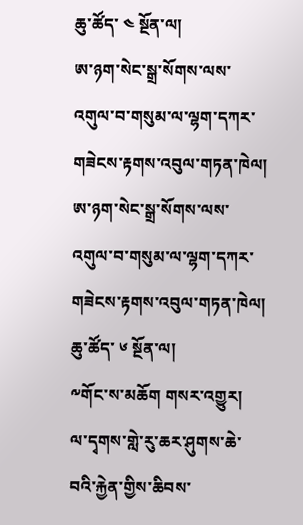ཆུ་ཚོད་ ༤ སྔོན་ལ།
ཨ་ཉག་སེང་སྒྲ་སོགས་ལས་འགུལ་བ་གསུམ་ལ་ལྷག་དཀར་གཟེངས་རྟགས་འབུལ་གཏན་ཁེལ།
ཨ་ཉག་སེང་སྒྲ་སོགས་ལས་འགུལ་བ་གསུམ་ལ་ལྷག་དཀར་གཟེངས་རྟགས་འབུལ་གཏན་ཁེལ།
ཆུ་ཚོད་ ༦ སྔོན་ལ།
༸གོང་ས་མཆོག གསར་འགྱུར།
ལ་དྭགས་གླེ་རུ་ཆར་ཤུགས་ཆེ་བའི་རྐྱེན་གྱིས་ཆིབས་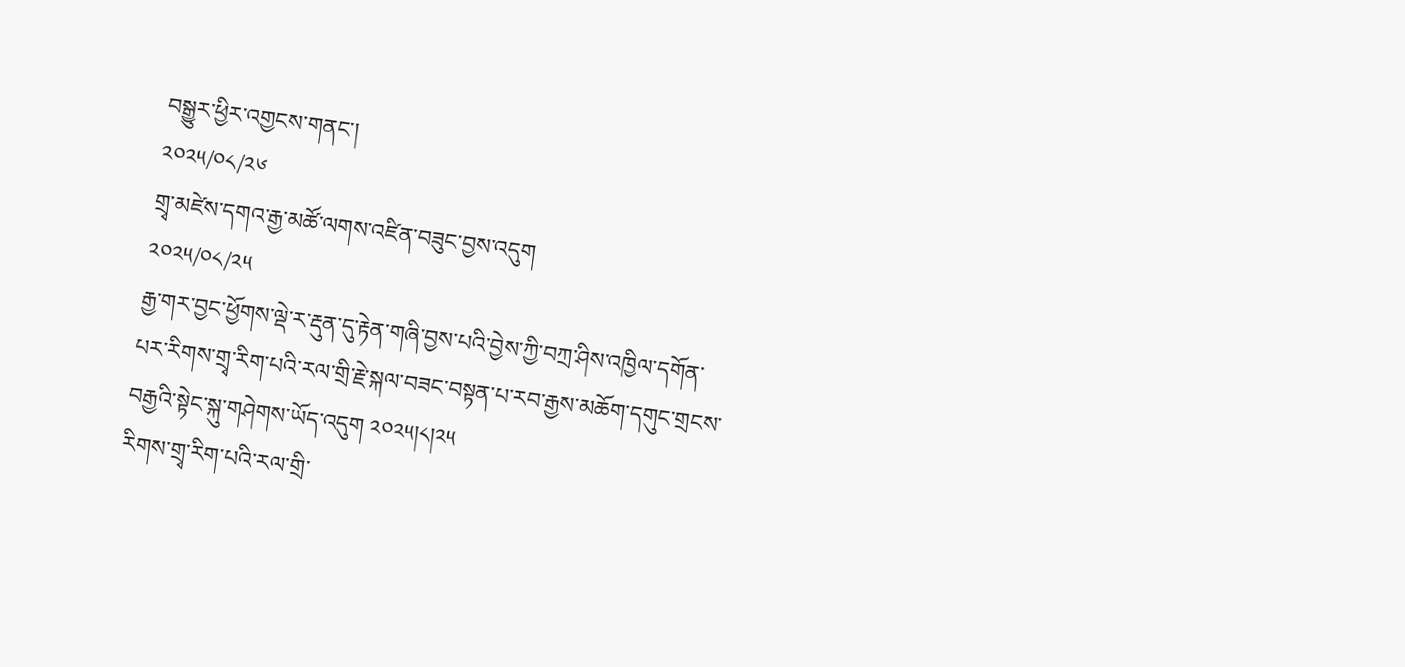བསྒྱུར་ཕྱིར་འགྱངས་གནང་།
༢༠༢༥/༠༨/༢༦
གྲྭ་མཛེས་དགའ་རྒྱ་མཚོ་ལགས་འཛིན་བཟུང་བྱས་འདུག
༢༠༢༥/༠༨/༢༥
རྒྱ་གར་བྱང་ཕྱོགས་ལྡེ་ར་རྡུན་དུ་རྟེན་གཞི་བྱས་པའི་བྱེས་ཀྱི་བཀྲ་ཤིས་འཁྱིལ་དགོན་པར་རིགས་གྲྭ་རིག་པའི་རལ་གྲི་རྗེ་སྐལ་བཟང་བསྟན་པ་རབ་རྒྱས་མཆོག་དགུང་གྲངས་བརྒྱའི་སྟེང་སྐུ་གཤེགས་ཡོད་འདུག ༢༠༢༥།༨།༢༥
རིགས་གྲྭ་རིག་པའི་རལ་གྲི་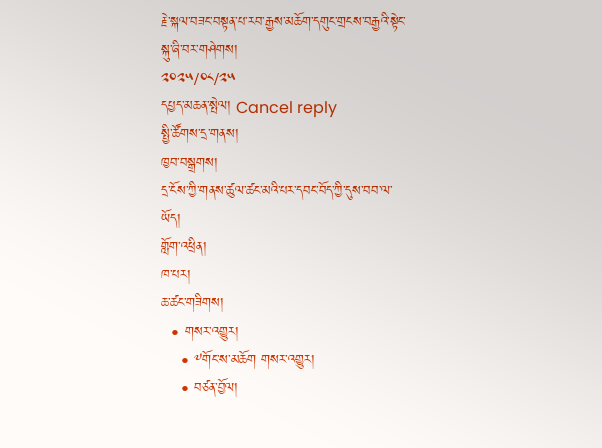རྗེ་སྐལ་བཟང་བསྟན་པ་རབ་རྒྱས་མཆོག་དགུང་གྲངས་བརྒྱའི་སྟེང་སྐུ་ཞི་བར་གཤེགས།
༢༠༢༥/༠༨/༢༥
དཔྱད་མཆན་སྤེལ། Cancel reply
སྤྱི་ཚོགས་དྲ་གནས།
ཁྱབ་བསྒྲགས།
དྲ་ངོས་ཀྱི་གནས་ཚུལ་ཚང་མའི་པར་དབང་བོད་ཀྱི་དུས་བབ་ལ་ཡོད།
གློག་འཕྲིན།
ཁ་པར།
ཆ་ཚང་གཟིགས།
  • གསར་འགྱུར།
    • ༸གོང་ས་མཆོག གསར་འགྱུར།
    • བཙན་བྱོལ།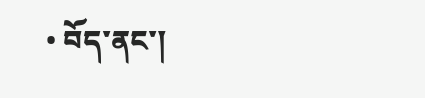• བོད་ནང་།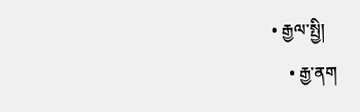• རྒྱལ་སྤྱི།
    • རྒྱ་ནག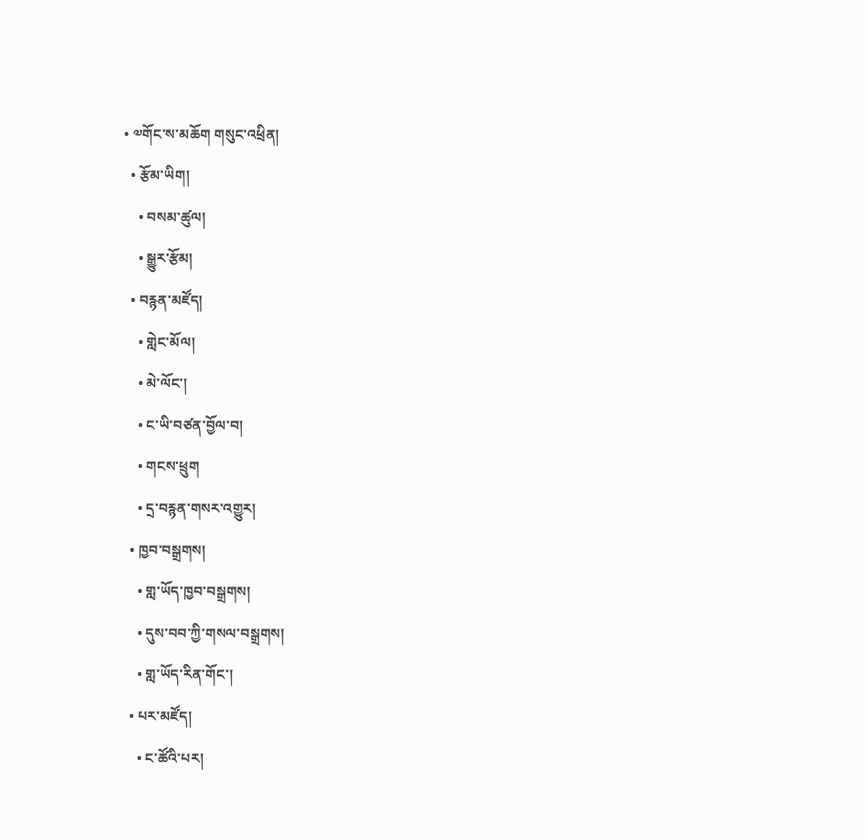• ༧གོང་ས་མཆོག གསུང་འཕྲིན།
  • རྩོམ་ཡིག།
    • བསམ་ཚུལ།
    • སྒྱུར་རྩོམ།
  • བརྙན་མཛོད།
    • གླེང་མོལ།
    • མེ་ལོང་།
    • ང་ཡི་བཙན་བྱོལ་བ།
    • གངས་ཕྲུག
    • དྲ་བརྙན་གསར་འགྱུར།
  • ཁྱབ་བསྒྲགས།
    • གླ་ཡོད་ཁྱབ་བསྒྲགས།
    • དུས་བབ་ཀྱི་གསལ་བསྒྲགས།
    • གླ་ཡོད་རིན་གོང་།
  • པར་མཛོད།
    • ང་ཚོའི་པར།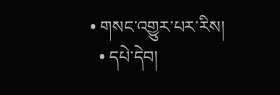• གསང་འགྱུར་པར་རིས།
  • དཔེ་དེབ།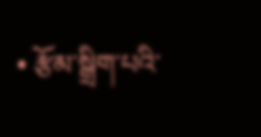• རྩོམ་སྒྲིག་པའི་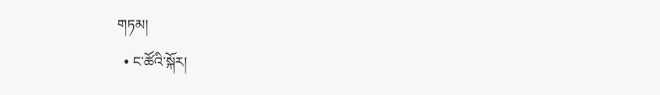གཏམ།
  • ང་ཚོའི་སྐོར།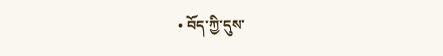• བོད་ཀྱི་དུས་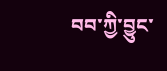བབ་ཀྱི་བྱུང་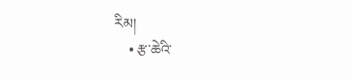རིམ།
    • རྩ་ཆེའི་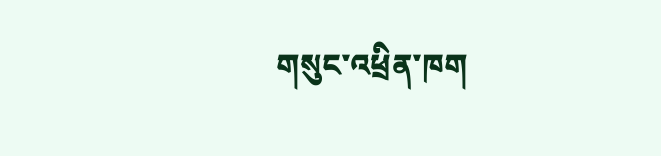གསུང་འཕྲིན་ཁག